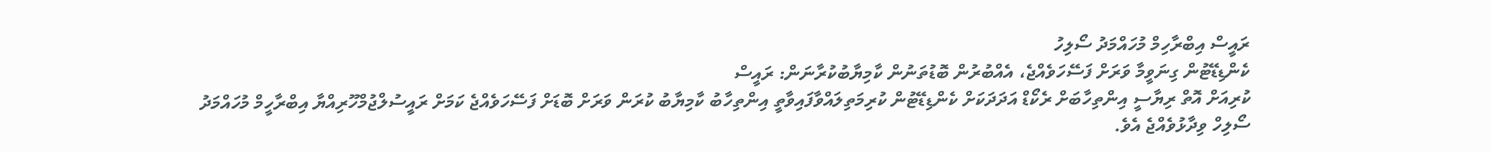ރައީސް އިބްރާހިމް މުހައްމަދު ސޯލިހު
ކެންޑިޑޭޓުން ގިނަވީމާ ވަރަށް ފަސޭހަވެއްޖެ، އެއްބުރުން ބޮޑުތަނުން ކާމިޔާބުކުރާނަން: ރައީސް
ކުރިއަށް އޮތް ރިޔާސީ އިންތިހާބަށް ރެކޯޑް އަދަދަކަށް ކެންޑިޑޭޓުން ކުރިމަތިލައްވާފައިވާތީ އިންތިހާބު ކާމިޔާބު ކުރަން ވަރަށް ބޮޑަށް ފަސޭހަވެއްޖެ ކަމަށް ރައީސުލްޖުމްހޫރިއްޔާ އިބްރާހީމް މުހައްމަދު ސޯލިހް ވިދާޅުވެއްޖެ އެވެ.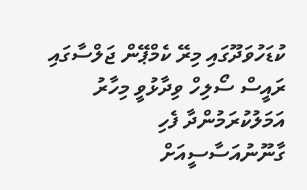ކުޑަހުވަދޫގައި މިރޭ ކެމްޕޭން ޖަލްސާގައި ރައީސް ސޯލިހް ވިދާޅުވީ މިހާރު އަމަލުކުރަމުންދާ ފެހި ގާނޫނުއަސާސީއަށް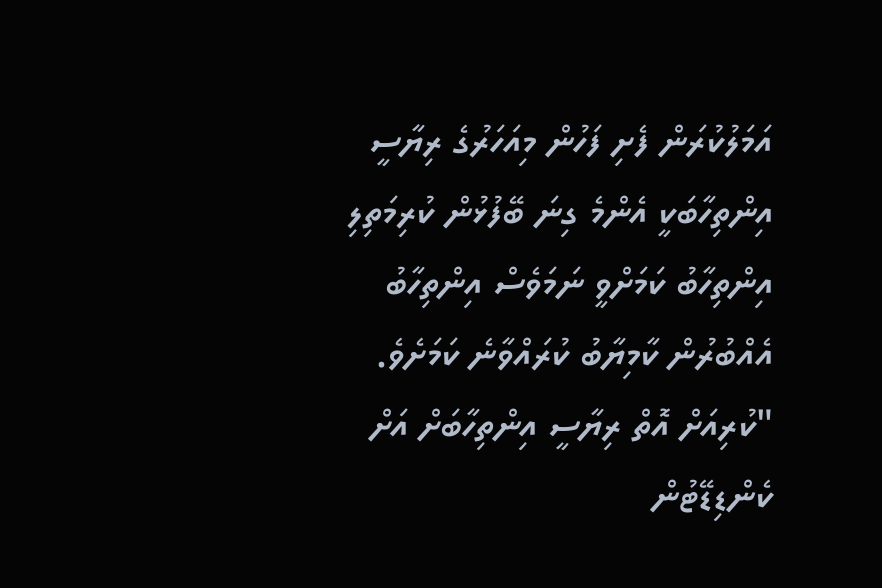އަމަލުކުރަން ފެށި ފަހުން މިއަހަރުގެ ރިޔާސީ އިންތިހާބަކީ އެންމެ ގިނަ ބޭފުޅުން ކުރިމަތިލި އިންތިހާބު ކަމަށްވީ ނަމަވެސް އިންތިހާބު އެއްބުރުން ކާމިޔާބު ކުރައްވާނެ ކަމަށެވެ.
"ކުރިއަށް އޮތް ރިޔާސީ އިންތިހާބަށް އަށް ކެންޑިޑޭޓުން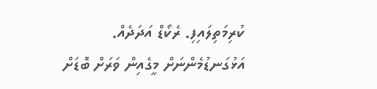ކުރިމަތިލައިފި. ރެކޯޑް އަދަދެއް. އަޅުގަނޑުމެންނަށް މީގެއިން ވަރަށް ބޮޑަށް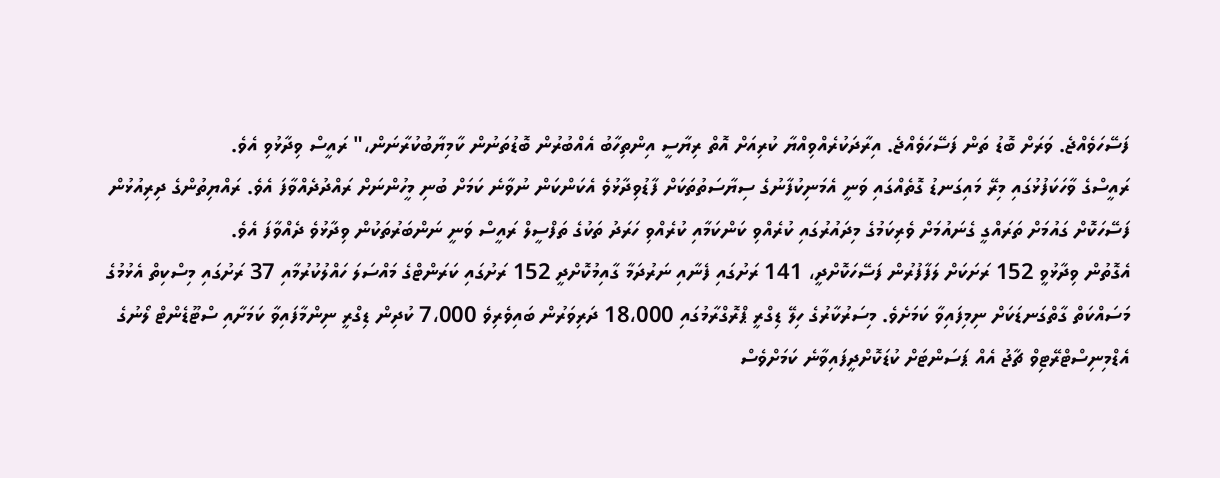ފަސޭހަވެއްޖެ. ވަރަށް ބޮޑު ތަން ފަސޭހަވެއްޖެ. އިރާދަކުރެއްވިއްޔާ ކުރިއަށް އޮތް ރިޔާސީ އިންތިހާބު އެއްބުރުން ބޮޑުތަނުން ކާމިޔާބުކުރާނަން،" ރައީސް ވިދާޅުވި އެވެ.
ރައީސްގެ ވާހަކަފުޅުގައި މިރޭ މައިގަނޑު ގޮތެއްގައި ވަނީ އެމަނިކުފާނުގެ ސިޔާސަތުތަކަށް ފާޑުވިދާޅުވެ އެކަންކަން ނުވާނެ ކަމަށް ބުނި މީހުންނަށް ރައްދުދެއްވާފަ އެވެ. ރައްޔިތުންގެ ދިރިއުޅުން ފަސޭހަކޮށް ގައުމަށް ތަރައްގީ ގެނައުމަށް ވެރިކަމުގެ މިދައުރުގައި ކުރެއްވި ކަންކަމާއި ކުރެއްވި ހަރަދު ތަކުގެ ތަފްސީލް ރައީސް ވަނީ ނަންބަރުތަކުން ވިދާޅުވެ ދެއްވާފަ އެވެ.
އެގޮތުން ވިދާޅުވީ 152 ރަށަކަށް ލަފާފުރުން ފަސޭހަކޮށްދީ، 141 ރަށުގައި ފެނާއި ނަރުދަމާ ގާއިމުކޮށްދީ 152 ރަށުގައި ކަރަންޓްގެ މައްސަލަ ހައްލުކުރުމާއި 37 ރަށުގައި މިސްކިތް އެޅުމުގެ މަސައްކަތް ގާތްގަނޑަކަށް ނިމިފައިވާ ކަމަށެވެ. މިސަރުކާރުގެ ހިލޭ ޑިގްރީ ޕްރޮގްރާމުގައި 18،000 ދަރިވަރުން ބައިވެރިވެ 7،000 ކުދިން ޑިގްރީ ނިންމާފައިވާ ކަމަށާއި ސްޓޫޑެންޓް ލޯނުގެ އެޑްމިނިސްޓްރޭޓިވް ޗާޖު އެއް ޕަސަންޓަށް ކުޑަކޮށްދީފައިވާނެ ކަމަށްވެސް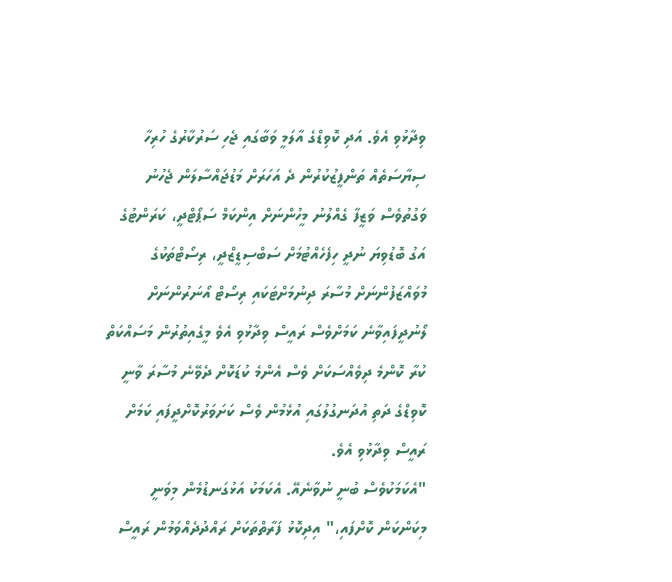ވިދާޅުވި އެވެ. އަދި ކޮވިޑްގެ އާލަމީ ވަބާގައި ޖެހި ސަރުކާރުގެ ހުރިހާ ސިޔާސަތެއް ތަންފީޒުކުރުން ދެ އަހަރަށް މަޑުޖައްސާލަން ޖެހުނު ވަގުތުވެސް ވަޒީފާ ގެއްލުނު މީހުންނަށް އިންކަމް ސަޕޯޓްދީ، ކަރަންޓުގެ އަގު ބޮޑުވިޔަ ނުދީ ހިފެހެއްޓުމަށް ސަބްސިޑީޒްދީ، ރިސޯޓްތަކުގެ މުވައްޒަފުންނަށް މުސާރަ ދިނުމަށްޓަކައި ރިސޯޓް އޯނަރުންނަށް ލޯނުދީފައިވާނެ ކަމަށްވެސް ރައީސް ވިދާޅުވި އެވެ މީގެއިތުރުން މަސައްކަތް ކުރާ ކޮންމެ ދިވެއްސަކަށް ވެސް އެންމެ ކުޑަކޮށް ދެވޭނެ މުސާރަ ވާނީ ކޮވިޑްގެ ދަތި އުދަނގުލުގައި އުޅެމުން ވެސް ކަށަވަރުކޮށްދީފައި ކަމަށް ރައީސް ވިދާޅުވި އެވެ.
"އެކަމަކުވެސް ބުނީ ނުވާނެއޭ. އެކަމަކު އަޅުގަނޑުމެން މިވަނީ މިކަންކަން ކޮށްފައި،" އިދިކޮޅު ފަރާތްތަކަށް ރައްދުދެއްވަމުން ރައީސް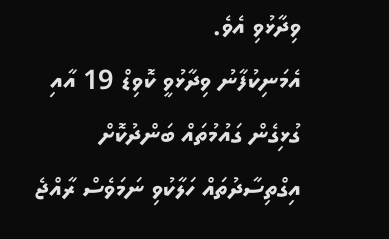ވިދާޅުވި އެވެ.
އެމަނިކުފާނު ވިދާޅުވީ ކޮވިޑް 19 އާއި ގުޅިގެން ގައުމުތައް ބަންދުކޮށް އިގްތިސާދުތައް ހަލާކުވި ނަމަވެސް ރާއްޖެ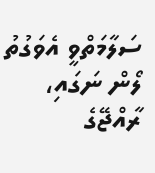ސަލާމަތްވީ އެވަގުތު ލޯން ނަގައި، ރާއްޖޭގެ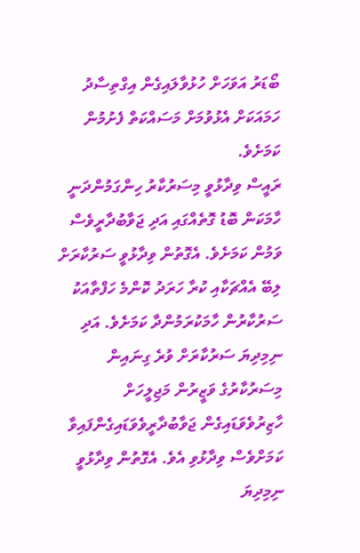ބޯޑަރު އަވަހަށް ހުޅުވާލައިގެން އިގްތިސާދު ހަމައަކަށް އެޅުވުމަށް މަސައްކަތް ފެށުމުން ކަމަށެވެ.
ރައީސް ވިދާޅުވީ މިސަރުކާރު ހިންގަމުންދަނީ ހާމަކަން ބޮޑު ގޮތެއްގައި އަދި ޖަވާބުދާރީވެސް ވަމުން ކަމަށެވެ. އެގޮތުން ވިދާޅުވީ ސަރުކާރަށް ލިބޭ އެއްޗަކާއި ކުރާ ހަރަދު ކޮންމެ ހަފްތާއަކު ސަރުކާރުން ހާމަކުރަމުންދާ ކަމަށެވެ. އަދި ނިމިދިޔަ ސަރުކާރަށް ވުރެ ގިނައިން މިސަރުކާރުގެ ވަޒީރުން މަޖިލީހަށް ހާޒިރުވެވަޑައިގެން ޖަވާބުދާރީވެވަޑައިގެންފައިވާ ކަމަށްވެސް ވިދާޅުވި އެވެ. އެގޮތުން ވިދާޅުވީ ނިމިދިޔަ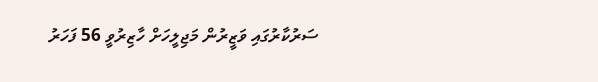ސަރުކާރުގައި ވަޒީރުން މަޖިލީހަށް ހާޒިރުވީ 56 ފަހަރު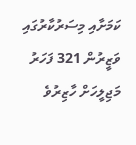ކަމަށާއި މިސަރުކާރުގައި ވަޒީރުން 321 ފަހަރު މަޖިލީހަށް ހާޒިރުވެ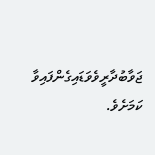ޖަވާބުދާރީވެވަޑައިގެންފައިވާ ކަމަށެވެ.